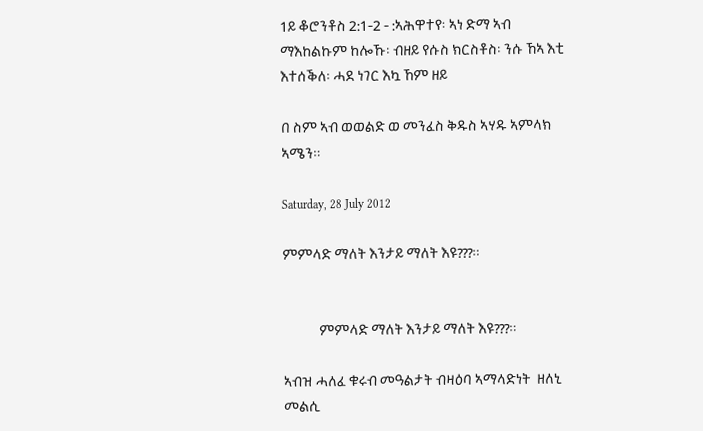1ይ ቆሮንቶስ 2:1-2 - :ኣሕዋተየ፡ ኣነ ድማ ኣብ ማእከልኩም ከሎኹ፡ ብዘይ የሱስ ክርስቶስ፡ ንሱ ኸኣ እቲ እተሰቕለ፡ ሓደ ነገር እኳ ኸም ዘይ

በ ስም ኣብ ወወልድ ወ መንፈስ ቅዱስ ኣሃዱ ኣምላክ ኣሜን።

Saturday, 28 July 2012

ምምላድ ማለት እንታይ ማለት እዩ???።


            ምምላድ ማለት እንታይ ማለት እዩ???።

ኣብዝ ሓለፈ ቁሩብ መዓልታት ብዛዕባ ኣማላድነት  ዘለኒ መልሲ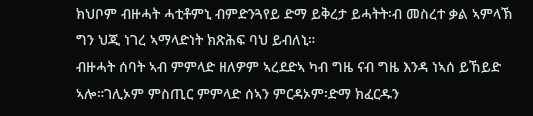ክህቦም ብዙሓት ሓቲቶምኒ ብምድንጓየይ ድማ ይቅረታ ይሓትት፡ብ መስረተ ቃል ኣምላኽ ግን ህጂ ነገረ ኣማላድነት ክጽሕፍ ባህ ይብለኒ።
ብዙሓት ሰባት ኣብ ምምላድ ዘለዎም ኣረደድኣ ካብ ግዜ ናብ ግዜ እንዳ ነኣሰ ይኸይድ ኣሎ።ገሊኦም ምስጢር ምምላድ ሰኣን ምርዳኦም፡ድማ ክፈርዱን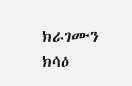ክራገሙን ክሳዕ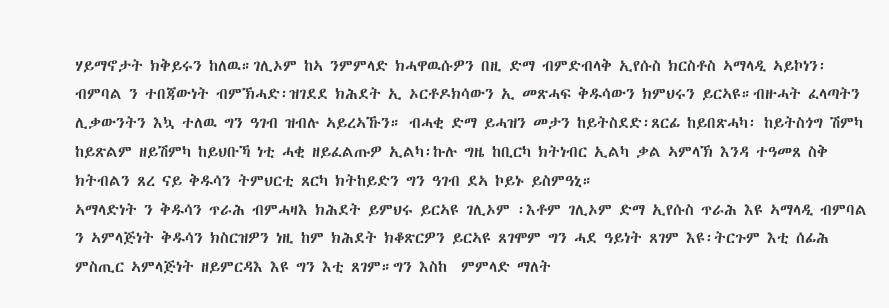ሃይማኖታት ክቅይሩን ከለዉ።ገሊኦም ከኣ ንምምላድ ክሓዋዉሱዎን በዚ ድማ ብምድብላቅ ኢየሱስ ክርስቶስ ኣማላዲ ኣይኮነን፡ ብምባል ን ተበጃውነት ብምኽሓድ፡ዝገደደ ክሕደት ኢ ኦርቶዶክሳውን ኢ መጽሓፍ ቅዱሳውን ክምህሩን ይርኣዩ።ብዙሓት ፈላጣትን ሊቃውንትን እኳ ተለዉ ግን ዓገብ ዝብሉ ኣይረኣኹን። ብሓቂ ድማ ይሓዝን መታን ከይትስደድ፡ጸርፊ ከይበጽሓካ፡ ከይትስጎግ ሽምካ ከይጽልም ዘይሽምካ ከይህቡኻ ነቲ ሓቂ ዘይፈልጡዎ ኢልካ፡ኩሉ ግዜ ከቢርካ ክትነብር ኢልካ ቃል ኣምላኽ እንዳ ተዓመጸ ስቅ ክትብልን ጸረ ናይ ቅዱሳን ትምህርቲ ጸርካ ክትከይድን ግን ዓገብ ደኣ ኮይኑ ይስምዓኒ።
ኣማላድነት ን ቅዱሳን ጥራሕ ብምሓዛእ ክሕደት ይምህሩ ይርኣዩ ገሊኦም ፡እቶም ገሊኦም ድማ ኢየሱስ ጥራሕ እዩ ኣማላዲ ብምባል ን ኣምላጅነት ቅዱሳን ክስርዝዎን ነዚ ከም ክሕደት ክቆጽርዎን ይርኣዩ ጸገሞም ግን ሓደ ዓይነት ጸገም እዩ፡ትርጉም እቲ ሰፊሕ ምስጢር ኣምላጅነት ዘይምርዳእ እዩ ግን እቲ ጸገም።ግን እስከ  ምምላድ ማለት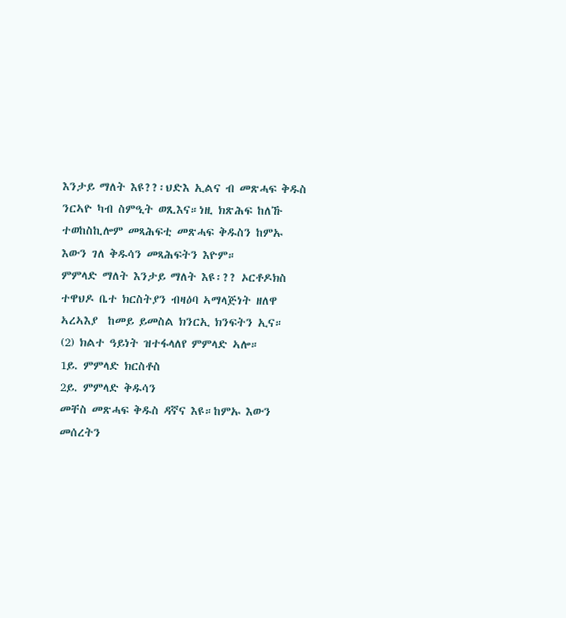እንታይ ማለት እዩ??፡ህድእ ኢልና ብ መጽሓፍ ቅዱስ ንርኣዮ ካብ ስምዒት ወጺእና።ነዚ ክጽሕፍ ከለኹ ተወከስኪሎም መጻሕፍቲ መጽሓፍ ቅዱስን ከምኡ እውን ገለ ቅዱሳን መጻሕፍትን እዮም።
ምምላድ ማለት እንታይ ማለት እዩ፡?? ኦርቶዶክስ ተዋህዶ ቤተ ክርስትያን ብዛዕባ ኣማላጅነት ዘለዋ ኣረኣእያ  ከመይ ይመስል ክንርኢ ክንፍትን ኢና።
(2) ክልተ ዓይነት ዝተፋላለየ ምምላድ ኣሎ።
1ይ. ምምላድ ክርስቶስ
2ይ. ምምላድ ቅዱሳን
መቸስ መጽሓፍ ቅዱስ ዳኛና እዩ።ከምኡ እውን መሰረትን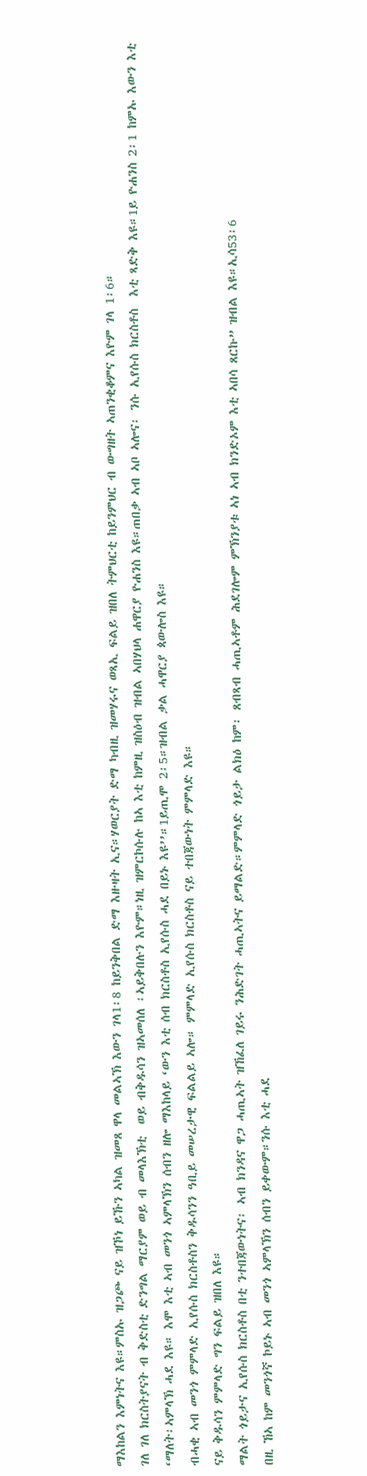ማእከልን እምነትና እዩ።ምስኡ ዝጋጮ ናይ ዝኾነ ይኹን ኣካል ዝመጸ ዋላ መልኣኽ እውን ገላ1፡8 ከይንቅበል ድማ እዙዛት ኢና።ሃወርያት ድማ ካብዚ ዝመሃሩና ወጻኢ ፍልይ ዝበለ ትምህርቲ ከይንምህር ብ ውግዘት ኣጠንቂቆምና እዮም ገላ 1፡6።
ገለ ገለ ክርስትያናት ብ ቅድስቲ ድንግል ማርያም ወይ ብ መላእኽቲ  ወይ ብቅዱሳን ዝኣመሰለ ፡ኣይቅበሉን እዮም።ነዚ ዝምርኮሱሉ ከኣ እቲ ከምዚ ዝስዕብ ዝብል ኣበሃህላ ሐዋርያ ዮሐንስ እዩ።ጠበቃ ኣብ ኣቦ ኣሎና፡ ንሱ ኢየሱስ ክርስቶስ  እቲ ጻድቅ እዩ።1ይ ዮሐንስ 2፡1 ከምኡ እውን እቲ  ‘ማለት፡ኣምላኽ ሓደ እዩ። እሞ እቲ ኣብ መንጎ ኣምላኽን ሰብን ዘሎ ማእከላይ ‘ውን እቲ ሰብ ክርስቶስ ኢየሱስ ሓደ በይኑ እዩ’’።1ይጢሞ 2፡5።ዝብል ቃል ሓዋርያ ጳውሎስ እዩ።
ብሓቂ ኣብ መንጎ ምምላድ ኢየሱስ ክርስቶስን ቅዱሳንን ዓቢይ መሠረታዊ ፍልልይ ኣሎ። ምምላድ ኢየሱስ ክርስቶስ ናይ ተበጃውነት ምምላድ እዩ።
ናይ ቅዱሳን ምምላድ ግን ፍልይ ዝበለ እዩ።
ማልት ጎይታና ኢየሱስ ክርስቶስ በቲ ንተበጃውነትና፡ ኣብ ክንዳና ዋጋ ሓጢኣት ዝኸፈለ ገይሩ ንሕድገት ሓጢኣትና ይማልድ።ምምላድ ጎይታ ልክዕ ከም፡ ጸብጻብ ሓጢኣቶም ሕደገሎም ምኽንያቱ ኣነ ኣብ ክንድኦም እቲ ኣበሳ ጸርኩ” ዝብል እዩ።ኢሳ53፡6
በዚ ኸኣ ከም መንጎኛ ኮይኑ ኣብ መንጎ ኣምላኽን ሰብን ይቀውም።ንሱ እቲ ሓደ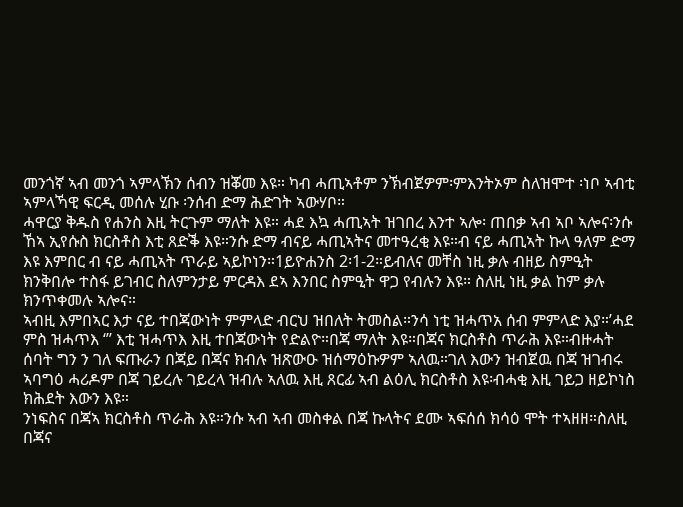መንጎኛ ኣብ መንጎ ኣምላኽን ሰብን ዝቖመ እዩ። ካብ ሓጢኣቶም ንኽብጀዎም፡ምእንትኦም ስለዝሞተ ፡ነቦ ኣብቲ ኣምላኻዊ ፍርዲ መሰሉ ሂቡ ፡ንሰብ ድማ ሕድገት ኣውሃቦ።
ሓዋርያ ቅዱስ የሐንስ እዚ ትርጉም ማለት እዩ። ሓደ እኳ ሓጢኣት ዝገበረ እንተ ኣሎ፡ ጠበቃ ኣብ ኣቦ ኣሎና፡ንሱ ኸኣ ኢየሱስ ክርስቶስ እቲ ጸድቕ እዩ።ንሱ ድማ ብናይ ሓጢኣትና መተዓረቂ እዩ።ብ ናይ ሓጢኣት ኩላ ዓለም ድማ እዩ እምበር ብ ናይ ሓጢኣት ጥራይ ኣይኮነን።1ይዮሐንስ 2፡1-2።ይብለና መቸስ ነዚ ቃሉ ብዘይ ስምዒት ክንቅበሎ ተስፋ ይገብር ስለምንታይ ምርዳእ ደኣ እንበር ስምዒት ዋጋ የብሉን እዩ። ስለዚ ነዚ ቃል ከም ቃሉ ክንጥቀመሉ ኣሎና።
ኣብዚ እምበኣር እታ ናይ ተበጃውነት ምምላድ ብርህ ዝበለት ትመስል።ንሳ ነቲ ዝሓጥአ ሰብ ምምላድ እያ።’ሓደ ምስ ዝሓጥእ ‘’’ እቲ ዝሓጥእ እዚ ተበጃውነት የድልዮ።በጃ ማለት እዩ።በጃና ክርስቶስ ጥራሕ እዩ።ብዙሓት ሰባት ግን ን ገለ ፍጡራን በጃይ በጃና ክብሉ ዝጽውዑ ዝሰማዕኩዎም ኣለዉ።ገለ እውን ዝብጀዉ በጃ ዝገብሩ ኣባግዕ ሓሪዶም በጃ ገይረሉ ገይረላ ዝብሉ ኣለዉ እዚ ጸርፊ ኣብ ልዕሊ ክርስቶስ እዩ፡ብሓቂ እዚ ገይጋ ዘይኮነስ ክሕደት እውን እዩ።
ንነፍስና በጃኣ ክርስቶስ ጥራሕ እዩ።ንሱ ኣብ ኣብ መስቀል በጃ ኩላትና ደሙ ኣፍሰሰ ክሳዕ ሞት ተኣዘዘ።ስለዚ በጃና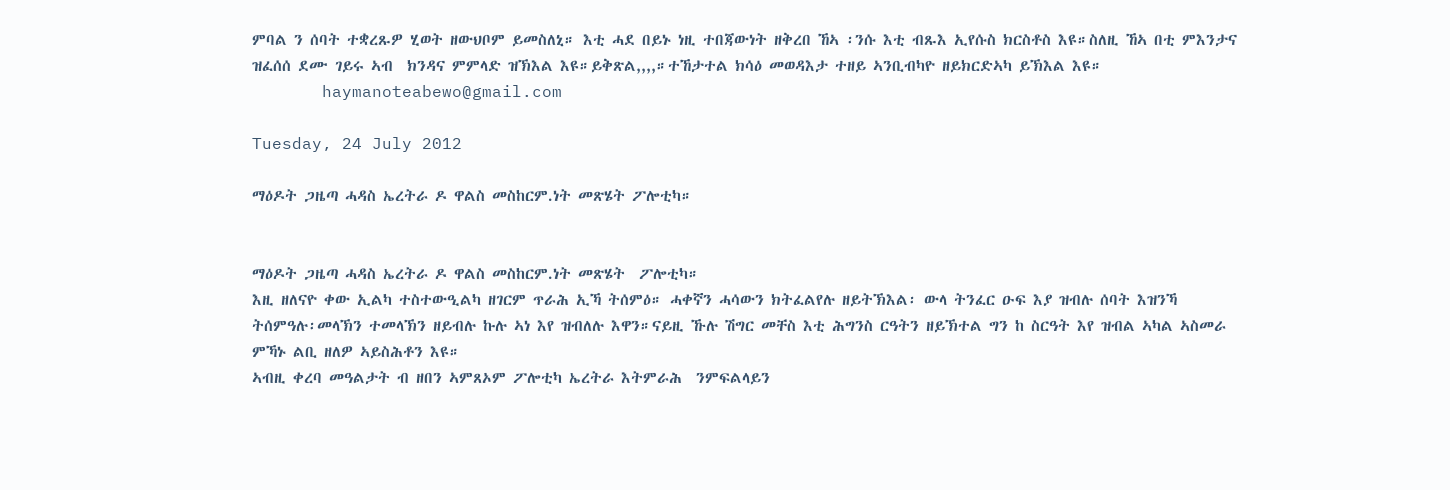ምባል ን ሰባት ተቋረጹዎ ሂወት ዘውህቦም ይመስለኒ። እቲ ሓደ በይኑ ነዚ ተበጃውነት ዘቅረበ ኸኣ ፡ንሱ እቲ ብጹእ ኢየሱስ ክርስቶስ እዩ።ስለዚ ኸኣ በቲ ምእንታና ዝፈሰሰ ደሙ ገይሩ ኣብ  ክንዳና ምምላድ ዝኽእል እዩ።ይቅጽል,,,,።ተኸታተል ክሳዕ መወዳእታ ተዘይ ኣንቢብካዮ ዘይክርድኣካ ይኽእል እዩ።
       haymanoteabewo@gmail.com

Tuesday, 24 July 2012

ማዕዶት ጋዜጣ ሓዳስ ኤረትራ ዶ ዋልስ መስከርም.ነት መጽሄት ፖሎቲካ።


ማዕዶት ጋዜጣ ሓዳስ ኤረትራ ዶ ዋልስ መስከርም.ነት መጽሄት  ፖሎቲካ።
እዚ ዘለናዮ ቀው ኢልካ ተስተውዒልካ ዘገርም ጥራሕ ኢኻ ትሰምዕ። ሓቀኛን ሓሳውን ክትፈልየሉ ዘይትኽእል፡ ውላ ትንፈር ዑፍ እያ ዝብሉ ሰባት እዝንኻ ትሰምዓሉ፡መላኽን ተመላኽን ዘይብሉ ኩሉ ኣነ እየ ዝብለሉ እዋን።ናይዚ ኹሉ ሽግር መቸስ እቲ ሕግንስ ርዓትን ዘይኽተል ግን ከ ስርዓት እየ ዝብል ኣካል ኣስመራ ምኻኑ ልቢ ዘለዎ ኣይስሕቶን እዩ።
ኣብዚ ቀረባ መዓልታት ብ ዘበን ኣምጸኦም ፖሎቲካ ኤረትራ እትምራሕ  ንምፍልላይን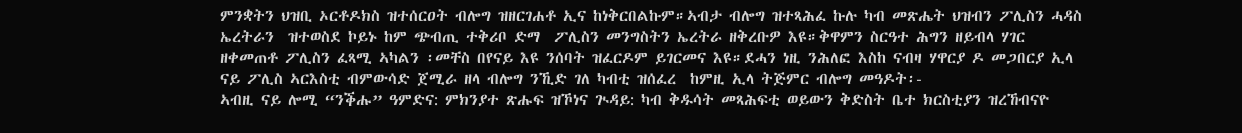ምንቋትን ህዝቢ ኦርቶዶክስ ዝተሰርዐት ብሎግ ዝዘርገሐቶ ኢና ከነቅርበልኩም።ኣብታ ብሎግ ዝተጻሕፈ ኩሉ ካብ መጽሔት ህዝብን ፖሊስን ሓዳስ ኤረትራን  ዝተወስደ ኮይኑ ከም ጭብጢ ተቅሪቦ ድማ  ፖሊስን መንግስትን ኤረትራ ዘቅረቡዎ እዩ።ቅዋምን ስርዓተ ሕግን ዘይብላ ሃገር  ዘቀመጠቶ ፖሊስን ፈጻሚ ኣካልን ፡መቸስ በየናይ እዩ ንሰባት ዝፈርዶም ይገርመና እዩ።ደሓን ነዚ ንሕለፎ እስከ ናብዛ ሃዋርያ ዶ መጋበርያ ኢላ ናይ ፖሊስ ኣርእስቲ ብምውሳድ ጀሚራ ዘላ ብሎግ ንኺድ ገለ ካብቲ ዝሰፈረ  ከምዚ ኢላ ትጅምር ብሎግ መዓዶት፡-
ኣብዚ ናይ ሎሚ “ንቕሑ” ዓምድና: ምክንያተ ጽሑፍ ዝኾነና ጒዳይ: ካብ ቅዱሳት መጻሕፍቲ ወይውን ቅድስት ቤተ ክርስቲያን ዝረኸብናዮ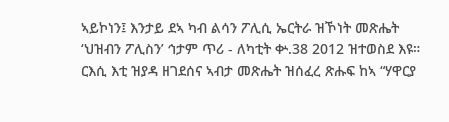ኣይኮነን፤ እንታይ ደኣ ካብ ልሳን ፖሊሲ ኤርትራ ዝኾነት መጽሔት ‘ህዝብን ፖሊስን’ ኅታም ጥሪ - ለካቲት ቍ.38 2012 ዝተወስደ እዩ። ርእሲ እቲ ዝያዳ ዘገደሰና ኣብታ መጽሔት ዝሰፈረ ጽሑፍ ከኣ “ሃዋርያ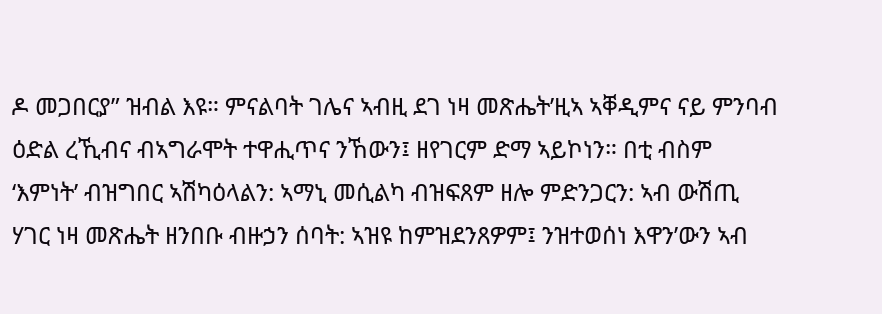ዶ መጋበርያ” ዝብል እዩ። ምናልባት ገሌና ኣብዚ ደገ ነዛ መጽሔት’ዚኣ ኣቐዲምና ናይ ምንባብ ዕድል ረኺብና ብኣግራሞት ተዋሒጥና ንኸውን፤ ዘየገርም ድማ ኣይኮነን። በቲ ብስም ‘እምነት’ ብዝግበር ኣሽካዕላልን: ኣማኒ መሲልካ ብዝፍጸም ዘሎ ምድንጋርን: ኣብ ውሽጢ ሃገር ነዛ መጽሔት ዘንበቡ ብዙኃን ሰባት: ኣዝዩ ከምዝደንጸዎም፤ ንዝተወሰነ እዋን’ውን ኣብ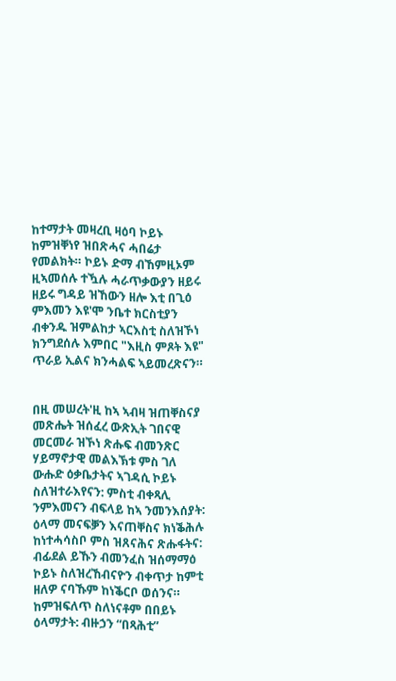ከተማታት መዛረቢ ዛዕባ ኮይኑ ከምዝቐነየ ዝበጽሓና ሓበሬታ የመልክት። ኮይኑ ድማ ብኸምዚኦም ዚኣመሰሉ ተዃሉ ሓራጥቃውያን ዘይሩ ዘይሩ ግዳይ ዝኸውን ዘሎ እቲ በጊዕ ምእመን እዩ'ሞ ንቤተ ክርስቲያን ብቀንዱ ዝምልከታ ኣርእስቲ ስለዝኾነ ክንግደሰሉ እምበር "እዚስ ምጾት እዩ" ጥራይ ኢልና ክንሓልፍ ኣይመረጽናን።


በዚ መሠረት'ዚ ከኣ ኣብዛ ዝጠቐስናያ መጽሔት ዝሰፈረ ውጽኢት ገበናዊ መርመራ ዝኾነ ጽሑፍ ብመንጽር ሃይማኖታዊ መልእኽቱ ምስ ገለ ውሑድ ዕቃቤታትና ኣገዳሲ ኮይኑ ስለዝተራእየናን: ምስቲ ብቀጻሊ ንምእመናን ብፍላይ ከኣ ንመንእሰያት: ዕላማ መናፍቓን እናጠቐስና ክነቕሕሉ ከነተሓሳስቦ ምስ ዝጸናሕና ጽሑፋትና: ብፊደል ይኹን ብመንፈስ ዝሰማማዕ ኮይኑ ስለዝረኸብናዮን ብቀጥታ ከምቲ ዘለዎ ናባኹም ከነቕርቦ ወሰንና።
ከምዝፍለጥ ስለነናቶም በበይኑ ዕላማታት: ብዙኃን “በጻሕቲ”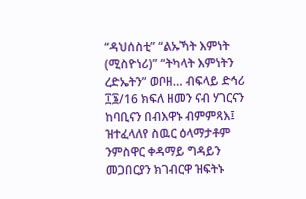“ዳህሰስቲ” “ልኡኻት እምነት (ሚስዮነሪ)” “ትካላት እምነትን ረድኤትን” ወቦዘ… ብፍላይ ድኅሪ ፲፮/16 ክፍለ ዘመን ናብ ሃገርናን ከባቢናን በብእዋኑ ብምምጻእ፤ ዝተፈላለየ ስዉር ዕላማታቶም ንምስዋር ቀዳማይ ግዳይን መጋበርያን ክገብርዋ ዝፍትኑ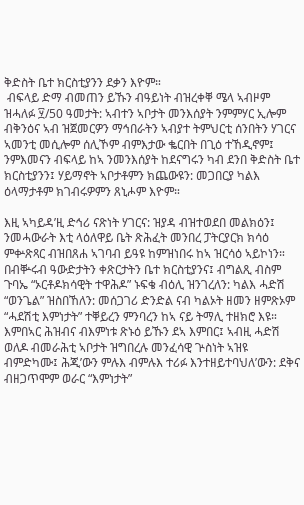ቅድስት ቤተ ክርስቲያንን ደቃን እዮም።
 ብፍላይ ድማ ብመጠን ይኹን ብዓይነት ብዝረቀቐ ሜላ ኣብዞም ዝሓለፉ ፶/50 ዓመታት: ኣብተን ኣቦታት መንእሰያት ንምምሃር ኢሎም ብቅንዕና ኣብ ዝጀመርዎን ማኅበራትን ኣብያተ ትምህርቲ ሰንበትን ሃገርና ኣመንቲ መሲሎም ሰሊኾም ብምእታው ቈርበት በጊዕ ተኸዲኖም፤ ንምእመናን ብፍላይ ከኣ ንመንእሰያት ከደናግሩን ካብ ደንበ ቅድስት ቤተ ክርስቲያንን፤ ሃይማኖት ኣቦታቶምን ክጨውዩን: መጋበርያ ካልእ ዕላማታቶም ክገብሩዎምን ጸኒሖም እዮም።

እዚ ኣካይዳ’ዚ ድኅሪ ናጽነት ሃገርና: ዝያዳ ብዝተወደበ መልክዕን፤ ንመሓውራት እቲ ላዕለዋይ ቤት ጽሕፈት መንበረ ፓትርያርክ ክሳዕ ምቍጽጻር ብዝበጸሐ ኣገባብ ይዓዩ ከምዝነበሩ ከኣ ዝርሳዕ ኣይኮነን። በብቝሩብ ዓውድታትን ቀጽርታትን ቤተ ክርስቲያንና፤ ብግልጺ ብስም ጉባኤ “ኦርቶዶክሳዊት ተዋሕዶ” ኑፍቄ ብዕሊ ዝንገረለን: ካልእ ሓድሽ “ወንጌል” ዝስበኸለን: መሰጋገሪ ድንድል ናብ ካልኦት ዘመን ዘምጽኦም “ሓደሽቲ እምነታት” ተቐይረን ምንባረን ከኣ ናይ ትማሊ ተዘክሮ እዩ። እምበኣር ሕዝብና ብእምነቱ ጽኑዕ ይኹን ደኣ እምበር፤ ኣብዚ ሓድሽ ወለዶ ብመራሕቲ ኣቦታት ዝግበረሉ መንፈሳዊ ጕስነት ኣዝዩ ብምድካሙ፤ ሕጂ’ውን ምሉእ ብምሉእ ተሪፉ እንተዘይተባህለ’ውን: ደቅና ብዘጋጥሞም ወራር “እምነታት”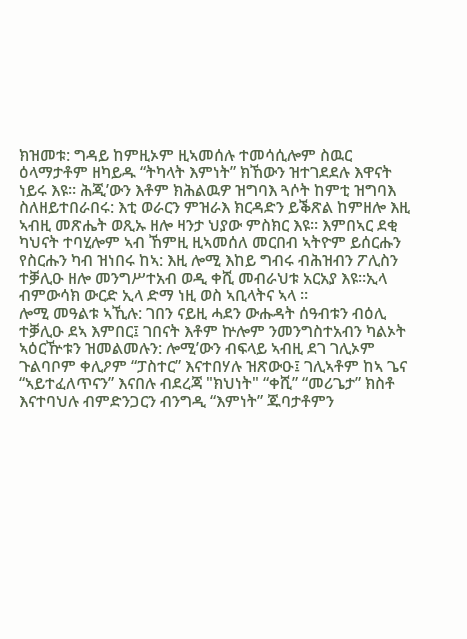ክዝመቱ: ግዳይ ከምዚኦም ዚኣመሰሉ ተመሳሲሎም ስዉር ዕላማታቶም ዘካይዱ “ትካላት እምነት” ክኸውን ዝተገደደሉ እዋናት ነይሩ እዩ። ሕጂ’ውን እቶም ክሕልዉዎ ዝግባእ ጓሶት ከምቲ ዝግባእ ስለዘይተበራበሩ: እቲ ወራርን ምዝራእ ክርዳድን ይቕጽል ከምዘሎ እዚ ኣብዚ መጽሔት ወጺኡ ዘሎ ዛንታ ህያው ምስክር እዩ። እምበኣር ደቂ ካህናት ተባሂሎም ኣብ ኸምዚ ዚኣመሰለ መርበብ ኣትዮም ይሰርሑን የስርሑን ካብ ዝነበሩ ከኣ: እዚ ሎሚ እከይ ግብሩ ብሕዝብን ፖሊስን ተቓሊዑ ዘሎ መንግሥተአብ ወዲ ቀሺ መብራህቱ አርአያ እዩ።ኢላ ብምውሳክ ውርድ ኢላ ድማ ነዚ ወስ ኣቢላትና ኣላ ።
ሎሚ መዓልቱ ኣኺሉ: ገበን ናይዚ ሓደን ውሑዳት ሰዓብቱን ብዕሊ ተቓሊዑ ደኣ እምበር፤ ገበናት እቶም ኵሎም ንመንግስተአብን ካልኦት ኣዕርዅቱን ዝመልመሉን: ሎሚ’ውን ብፍላይ ኣብዚ ደገ ገሊኦም ጉልባቦም ቀሊዖም “ፓስተር” እናተበሃሉ ዝጽውዑ፤ ገሊኣቶም ከኣ ጌና “ኣይተፈለጥናን” እናበሉ ብደረጃ "ክህነት" “ቀሺ” “መሪጌታ” ክስቶ እናተባህሉ ብምድንጋርን ብንግዲ “እምነት” ጁባታቶምን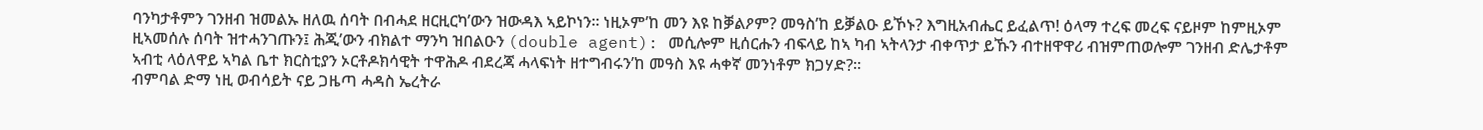ባንካታቶምን ገንዘብ ዝመልኡ ዘለዉ ሰባት በብሓደ ዘርዚርካ’ውን ዝውዳእ ኣይኮነን። ነዚኦም’ከ መን እዩ ከቓልዖም? መዓስ’ከ ይቓልዑ ይኾኑ? እግዚአብሔር ይፈልጥ! ዕላማ ተረፍ መረፍ ናይዞም ከምዚኦም ዚኣመሰሉ ሰባት ዝተሓንገጡን፤ ሕጂ’ውን ብክልተ ማንካ ዝበልዑን (double agent): መሲሎም ዚሰርሑን ብፍላይ ከኣ ካብ ኣትላንታ ብቀጥታ ይኹን ብተዘዋዋሪ ብዝምጠወሎም ገንዘብ ድሌታቶም ኣብቲ ላዕለዋይ ኣካል ቤተ ክርስቲያን ኦርቶዶክሳዊት ተዋሕዶ ብደረጃ ሓላፍነት ዘተግብሩን’ከ መዓስ እዩ ሓቀኛ መንነቶም ክጋሃድ?።
ብምባል ድማ ነዚ ወብሳይት ናይ ጋዜጣ ሓዳስ ኤረትራ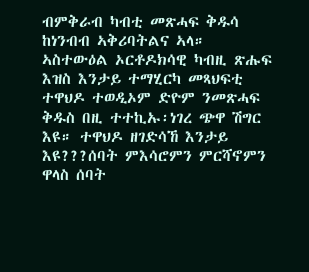ብምቅራብ ካብቲ መጽሓፍ ቅዱሳ ከነንብብ ኣቅሪባትልና ኣላ።
ኣስተውዕል ኦርቶዶክሳዊ ካብዚ ጽሑፍ እዝስ እንታይ ተማሂርካ መጻህፍቲ ተዋህዶ ተወዲኦም ድዮም ንመጽሓፍ ቅዱስ በዚ ተተኪኡ፡ነገረ ጭዋ ሽግር እዩ። ተዋህዶ ዘገድሳኸ እንታይ  እዩ???ሰባት ምእሳሮምን ምርሻኖምን ዋላስ ሰባት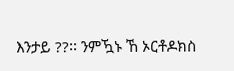እንታይ ??፡፡ ንምዃኑ ኸ ኦርቶዶክስ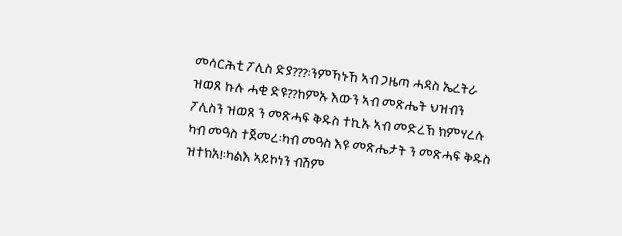መሳርሕቲ ፖሊስ ድያ???፡ንምኻኑኸ ኣብ ጋዜጣ ሓዳስ ኤረትራ ዝወጸ ኩሉ ሓቂ ድዩ??ከምኡ እውን ኣብ መጽሔት ህዝብን ፖሊስን ዝወጸ ን መጽሓፍ ቅዱስ ተኪኡ ኣብ መድረኽ ክምሃረሉ ካብ መዓስ ተጀመረ፡ካብ መዓስ እዩ መጽሔታት ን መጽሓፍ ቅዱስ ዝተክአ!፡ካልእ ኣይኮነን ብሽም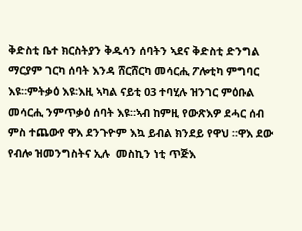ቅድስቲ ቤተ ክርስትያን ቅዱሳን ሰባትን ኣደና ቅድስቲ ድንግል ማርያም ገርካ ሰባት እንዳ ሸርሸርካ መሳርሒ ፖሎቲካ ምግባር እዩ።ምትቃዕ እዩ፡እዚ ኣካል ናይቲ 03 ተባሂሉ ዝንገር ምዕቡል መሳርሒ ንምጥቃዕ ሰባት እዩ።ኣብ ከምዚ የውጽእዎ ደሓር ሰብ ምስ ተጨውየ ዋእ ደንጉዮም እኳ ይብል ክንደይ የዋህ ።ዋእ ደው የብሎ ዝመንግስትና ኢሉ  መስኪን ነቲ ጥጅእ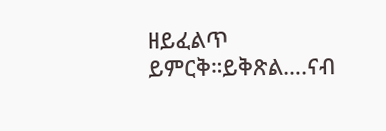ዘይፈልጥ ይምርቅ።ይቅጽል….ናብ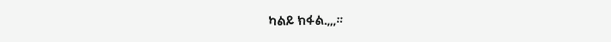ካልይ ክፋል.,,,።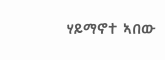ሃይማኖተ  ኣበው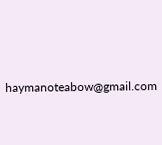haymanoteabow@gmail.com